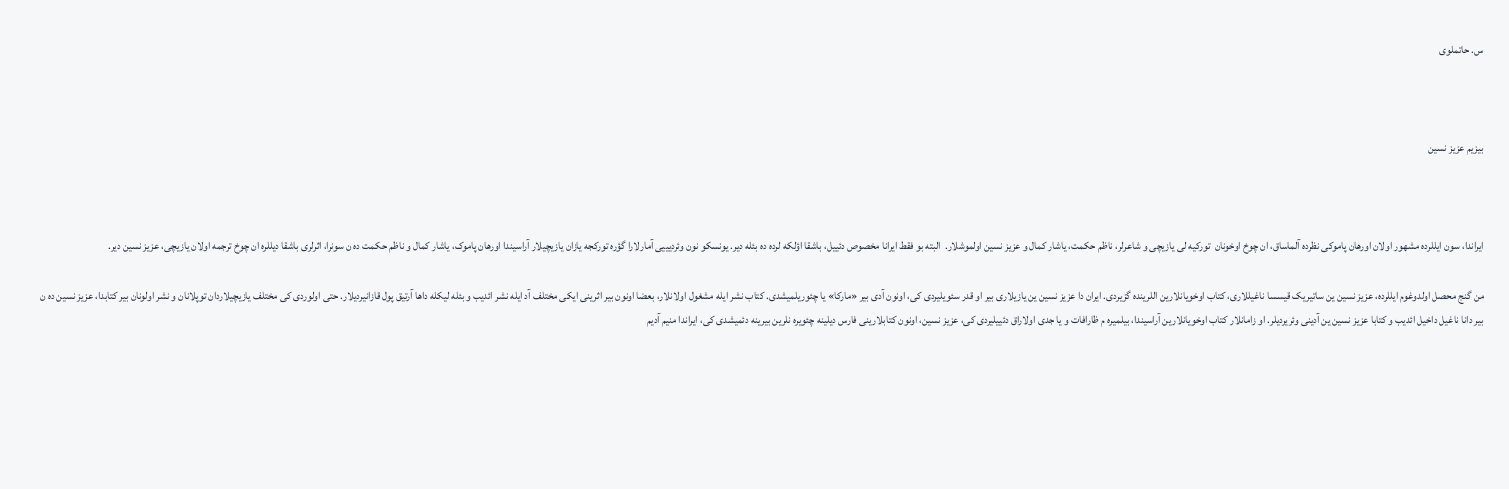س. حاتملوی



بیزیم عزیز نسین



ایراندا، سون ایللرده مشهور اولان اورهان پاموکی نظرده آلماساق، ان چوخ اوخونان  تورکیه لی یازیچی و شاعرلر، ناظم حکمت، یاشار کمال و عزیز نسین اولموشلار.  البته بو فقط ایرانا مخصوص دئییل، باشقا اؤلکه لرده ده بئله دیر. یونسکو نون وئردیییی آمارلارا گؤره تورکجه یازان یازیچیلار آراسیندا اورهان پاموک، یاشار کمال و ناظم حکمت ده ن سونرا، اثرلری باشقا دیللره ان چوخ ترجمه اولان یازیچی، عزیز نسین دیر.

من گنج محصل اولدوغوم ایللرده، عزیز نسین ین ساتیریک قیسسا ناغیللاری، کتاب اوخویانلارین اللرینده گزیردی. ایران دا عزیز نسین ین یازیلاری بیر او قدر سئویلیردی کی، اونون آدی بیر «مارکا» یا چئوریلمیشدی. کتاب نشر ایله مشغول اولانلار، بعضا اونون بیر اثرینی ایکی مختلف آد ایله نشر ائدیب و بئله لیکله داها آرتیق پول قازانیردیلار. حتی اولوردی کی مختلف یازیچیلاردان توپلانان و نشر اولونان بیر کتابدا، عزیز نسین ده ن بیر دانا ناغیل داخیل ائدیب و کتابا عزیز نسین ین آدینی وئریردیلر. او زامانلار کتاب اوخویانلارین آراسیندا، بیلمیره م ظارافات و یا جدی اولاراق دئییلیردی کی، عزیز نسین، اونون کتابلارینی فارس دیلینه چئویره نلرین بیرینه دئمیشدی کی، ایراندا منیم آدیم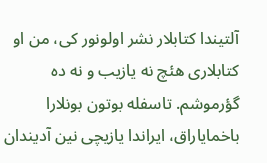آلتیندا کتابلار نشر اولونور کی، من او کتابلاری هئچ نه یازیب و نه ده گؤرموشم. تاسفله بوتون بونلارا باخمایاراق، ایراندا یازیچی نین آدیندان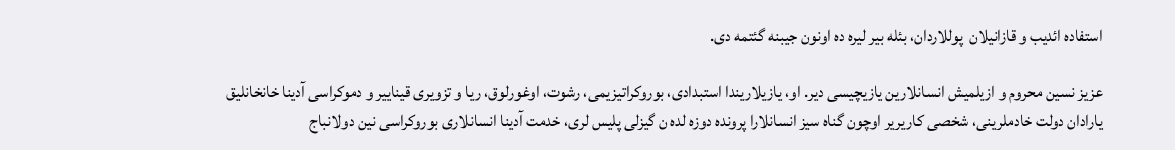استفاده ائدیب و قازانیلان  پوللاردان، بئله بیر لیره ده اونون جیبنه گئتمه دی.

عزیز نسین محروم و ازیلمیش انسانلارین یازیچیسی دیر. او، یازیلاریندا استبدادی، بوروکراتیزیمی، رشوت، اوغورلوق، ریا و تزویری قیناییر و دموکراسی آدینا خانخانلیق یارادان دولت خادملرینی، شخصی کاریریر اوچون گناه سیز انسانلارا پرونده دوزه لده ن گیزلی پلیس لری، خدمت آدینا انسانلاری بوروکراسی نین دولانباج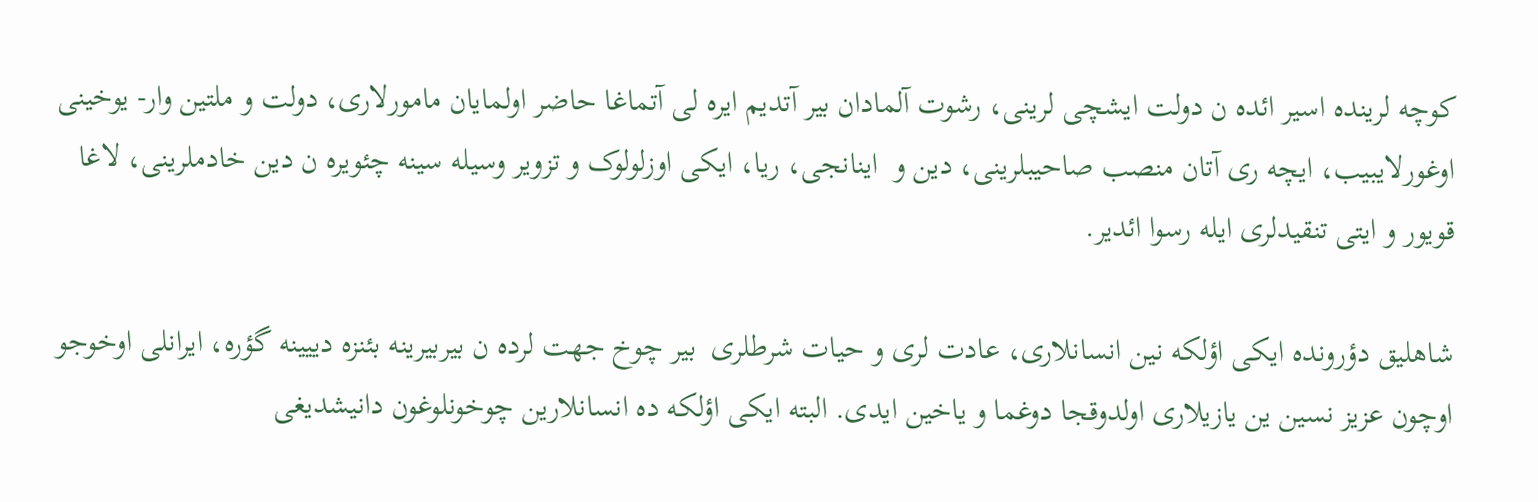کوچه لرینده اسیر ائده ن دولت ایشچی لرینی، رشوت آلمادان بیر آتدیم ایره لی آتماغا حاضر اولمایان مامورلاری، دولت و ملتین وار- یوخینی اوغورلایبیب، ایچه ری آتان منصب صاحیبلرینی، دین و  اینانجی، ریا، ایکی اوزلولوک و تزویر وسیله سینه چئویره ن دین خادملرینی، لاغا قویور و ایتی تنقیدلری ایله رسوا ائدیر.

شاهلیق دؤرونده ایکی اؤلکه نین انسانلاری، عادت لری و حیات شرطلری  بیر چوخ جهت لرده ن بیربیرینه بئنزه دییینه گؤره، ایرانلی اوخوجو اوچون عزیز نسین ین یازیلاری اولدوقجا دوغما و یاخین ایدی. البته ایکی اؤلکه ده انسانلارین چوخونلوغون دانیشدیغی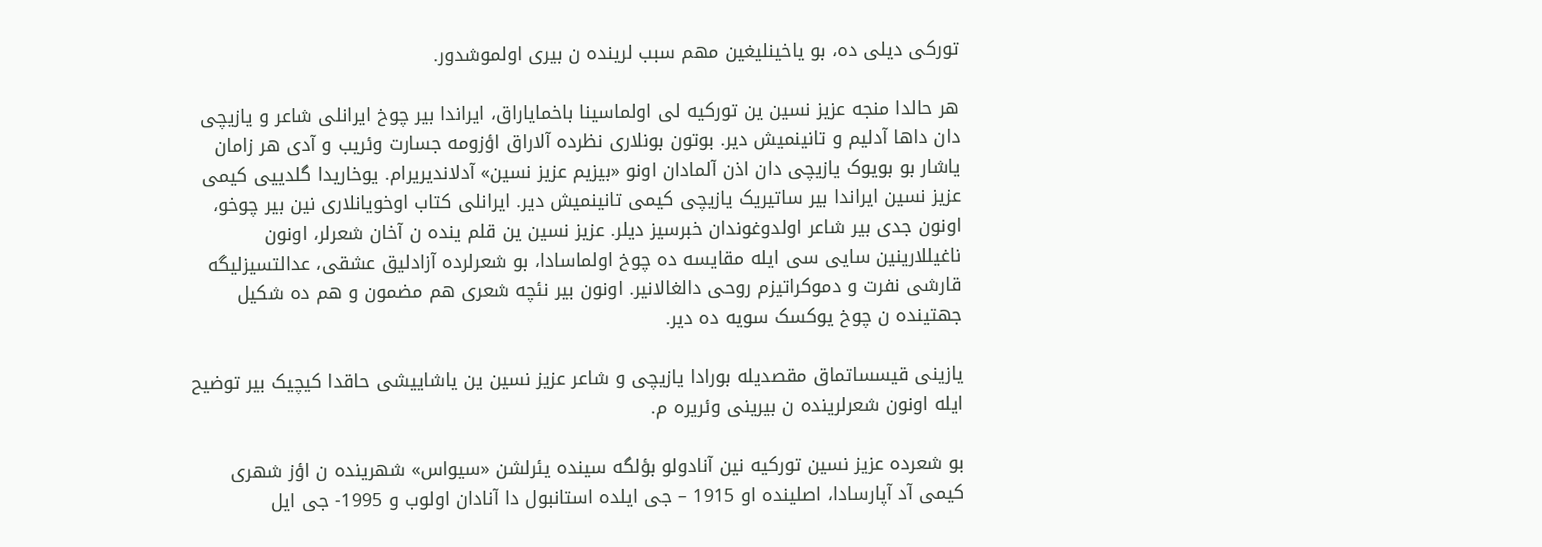تورکی دیلی ده، بو یاخینلیغین مهم سبب لرینده ن بیری اولموشدور.

هر حالدا منجه عزیز نسین ین تورکیه لی اولماسینا باخمایاراق، ایراندا بیر چوخ ایرانلی شاعر و یازیچی دان داها آدلیم و تانینمیش دیر. بوتون بونلاری نظرده آلاراق اؤزومه جسارت وئریب و آدی هر زامان یاشار بو بویوک یازیچی دان اذن آلمادان اونو «بیزیم عزیز نسین» آدلاندیریرام. یوخاریدا گلدییی کیمی عزیز نسین ایراندا بیر ساتیریک یازیچی کیمی تانینمیش دیر. ایرانلی کتاب اوخویانلاری نین بیر چوخو، اونون جدی بیر شاعر اولدوغوندان خبرسیز دیلر. عزیز نسین ین قلم ینده ن آخان شعرلر، اونون ناغیللارینین سایی سی ایله مقایسه ده چوخ اولماسادا، بو شعرلرده آزادلیق عشقی، عدالتسیزلیگه قارشی نفرت و دموکراتیزم روحی دالغالانیر. اونون بیر نئچه شعری هم مضمون و هم ده شکیل جهتینده ن چوخ یوکسک سویه ده دیر.

یازینی قیسساتماق مقصدیله بورادا یازیچی و شاعر عزیز نسین ین یاشاییشی حاقدا کیچیک بیر توضیح ایله اونون شعرلرینده ن بیرینی وئریره م.

بو شعرده عزیز نسین تورکیه نین آنادولو بؤلگه سینده یئرلشن «سیواس» شهرینده ن اؤز شهری کیمی آد آپارسادا، اصلینده او 1915 – جی ایلده استانبول دا آنادان اولوب و 1995- جی ایل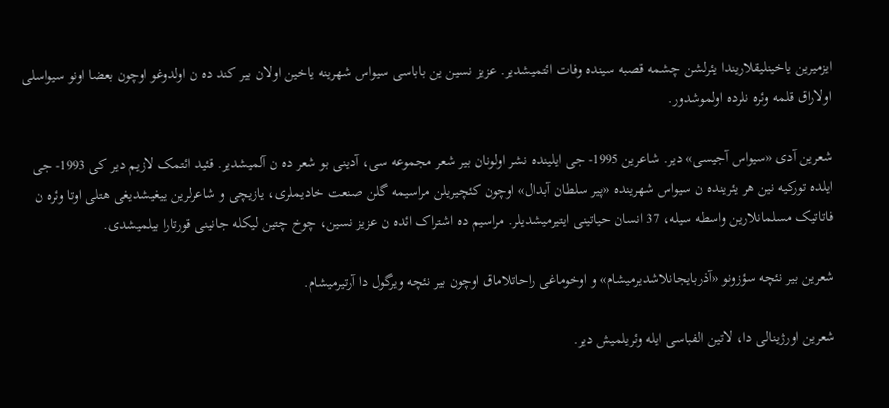ایزمیرین یاخینلیقلاریندا یئرلشن چشمه قصبه سینده وفات ائتمیشدیر. عزیز نسین ین باباسی سیواس شهرینه یاخین اولان بیر کند ده ن اولدوغو اوچون بعضا اونو سیواسلی اولاراق قلمه وئره نلرده اولموشدور.

شعرین آدی «سیواس آجیسی» دیر. شاعرین 1995- جی ایلینده نشر اولونان بیر شعر مجموعه سی، آدینی بو شعر ده ن آلمیشدیر. قئید ائتمک لازیم دیر کی 1993- جی ایلده تورکیه نین هر یئرینده ن سیواس شهرینده «پیر سلطان آبدال» اوچون کئچیریلن مراسیمه گلن صنعت خادیملری، یازیچی و شاعرلرین ییغیشدیغی هتلی اوتا وئره ن فاتاتیک مسلمانلارین واسطه سیله، 37 انسان حیاتینی ایتیرمیشدیلر. مراسیم ده اشتراک ائده ن عزیز نسین، چوخ چتین لیکله جانینی قورتارا بیلمیشدی.

شعرین بیر نئچه سؤزونو «آذربایجانلاشدیرمیشام» و اوخوماغی راحاتلاماق اوچون بیر نئچه ویرگول دا آرتیرمیشام.

شعرین اورژینالی دا، لاتین الفباسی ایله وئریلمیش دیر.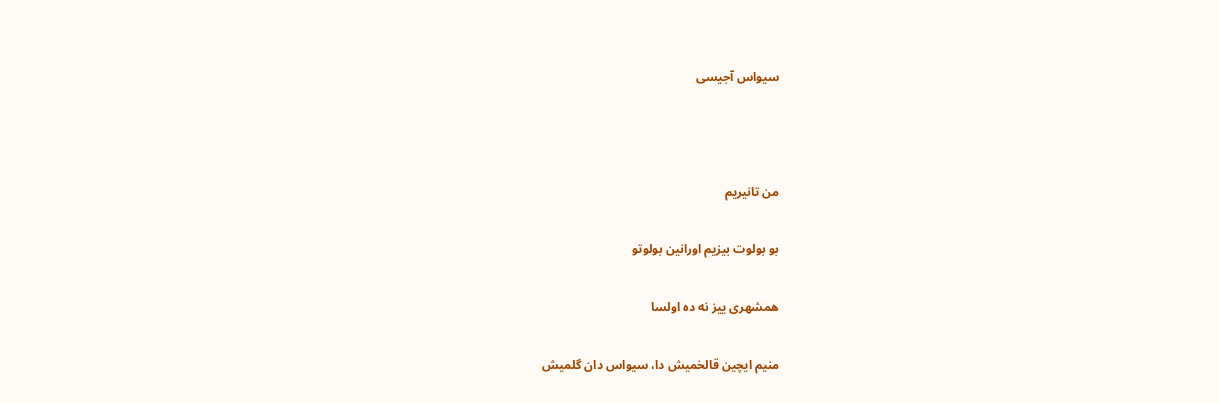سیواس آجیسی



من تانیریم

بو بولوت بیزیم اورانین بولوتو

همشهری ییز نه ده اولسا

منیم ایچین قالخمیش دا، سیواس دان گلمیش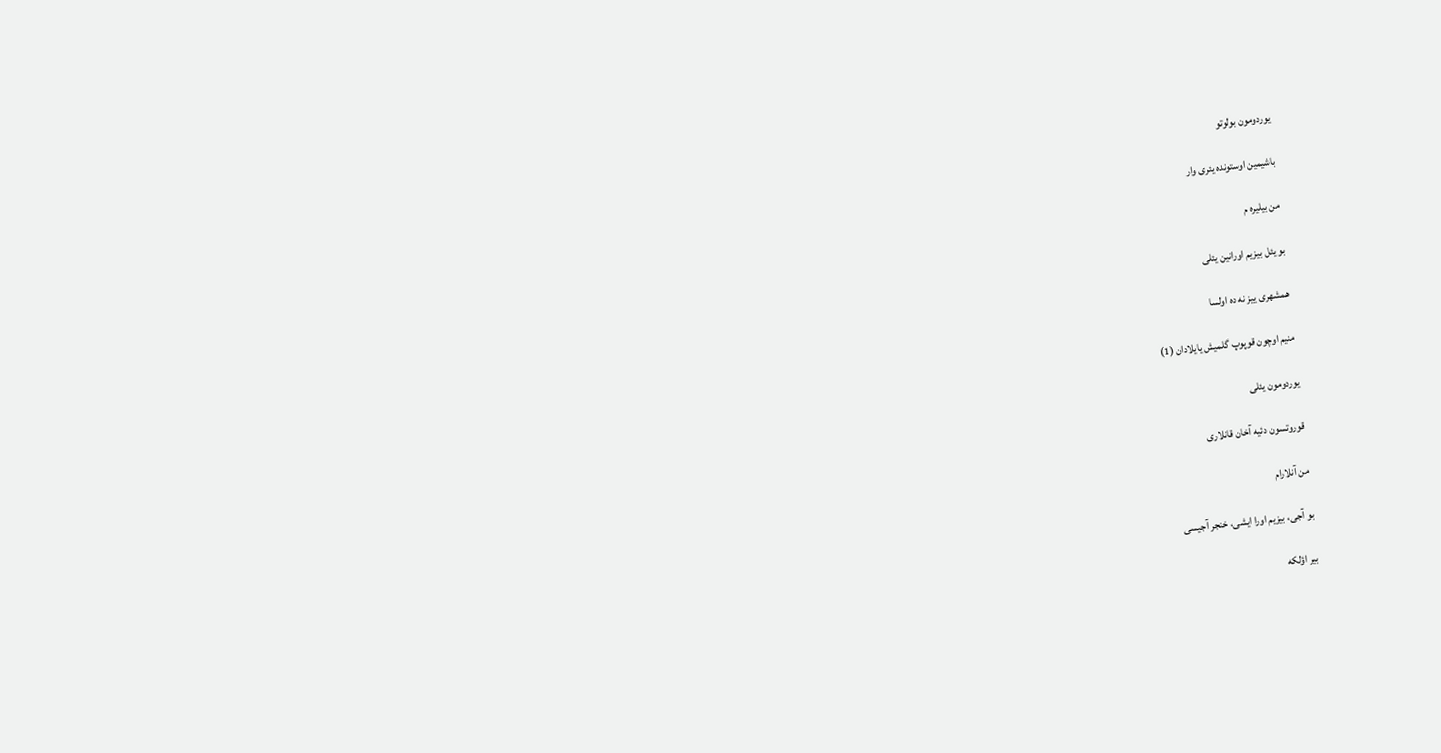یوردومون بولوتو

باشیمین اوستونده یئری وار

من بیلیره م

بو یئل بیزیم اورانین یئلی

همشهری ییز نه ده اولسا

منیم اوچون قوپوپ گلمیش یایلادان (1)

یوردومون یئلی

قوروتسون دئیه آخان قانلاری

من آنلارام

بو آجی، بیزیم اورا ایشی، خنجر آجیسی

بیر اؤلکه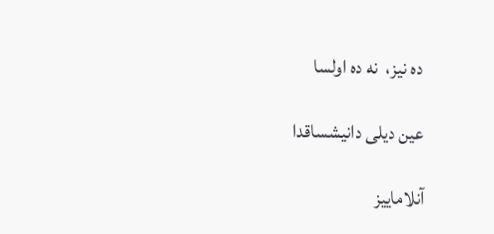ده نیز،  نه ده اولسا

عین دیلی دانیشساقدا

آنلاماییز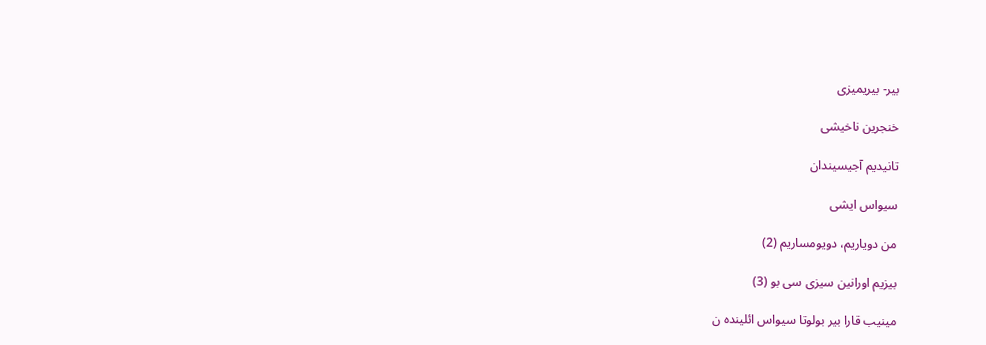بیر- بیریمیزی

خنجرین ناخیشی

تانیدیم آجیسیندان

سیواس ایشی

من دویاریم، دویومساریم (2)

بیزیم اورانین سیزی سی بو (3)

مینیب قارا بیر بولوتا سیواس ائلینده ن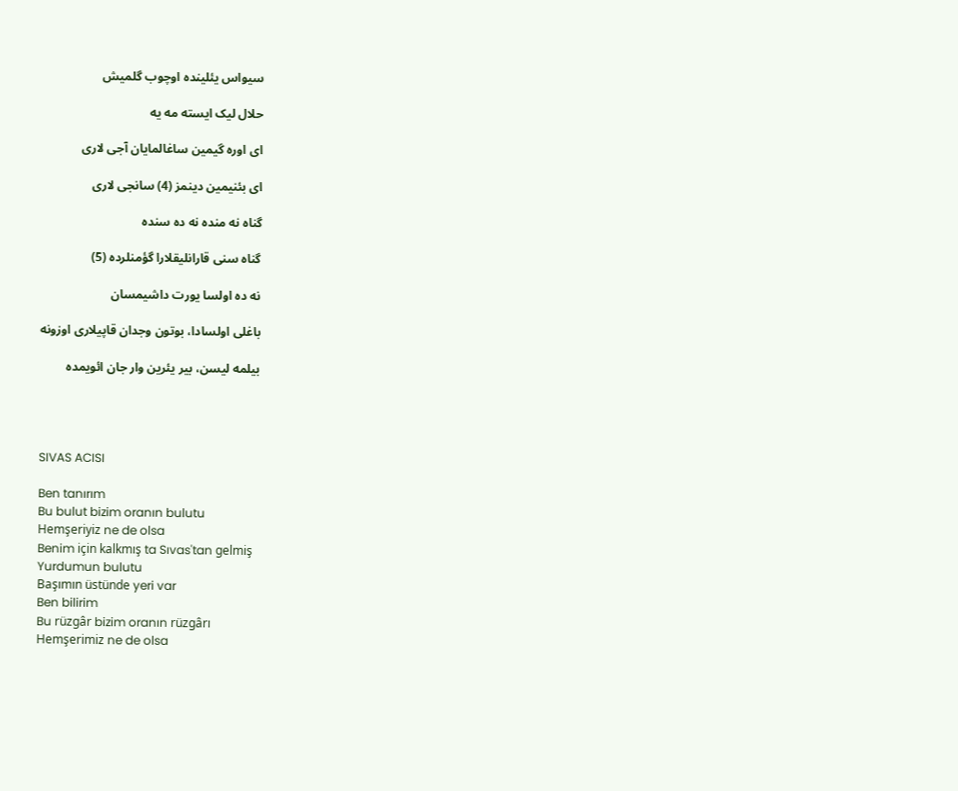سیواس یئلینده اوچوب گلمیش

حلال لیک ایسته مه یه

ای اوره گیمین ساغالمایان آجی لاری

ای بئنیمین دینمز (4) سانجی لاری

گناه نه منده نه ده سنده

گناه سنی قارانلیقلارا گؤمنلرده (5)

نه ده اولسا یورت داشیمسان

باغلی اولسادا، بوتون وجدان قاپیلاری اوزونه

بیلمه لیسن، بیر یئرین وار جان ائویمده




SIVAS ACISI

Ben tanırım
Bu bulut bizim oranın bulutu
Hemşeriyiz ne de olsa
Benim için kalkmış ta Sıvas'tan gelmiş
Yurdumun bulutu
Başımın üstünde yeri var
Ben bilirim
Bu rüzgâr bizim oranın rüzgârı
Hemşerimiz ne de olsa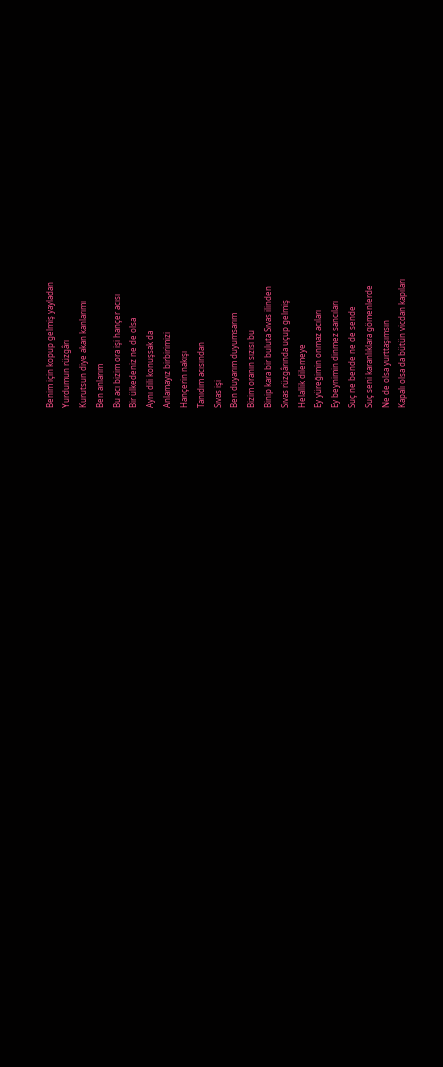Benim için kopup gelmiş yayladan
Yurdumun rüzgârı
Kurutsun diye akan kanlarımı
Ben anlarım
Bu acı bizim ora işi hançer acısı
Bir ülkedeniz ne de olsa
Aynı dili konuşsak da
Anlamayız birbirimizi
Hançerin nakışı
Tanıdım acısından
Sıvas işi
Ben duyarım duyumsarım
Bizim oranın sızısı bu
Binip kara bir buluta Sıvas ilinden
Sıvas rüzgârında uçup gelmiş
Helallik dilemeye
Ey yüreğimin onmaz acıları
Ey beynimin dinmez sancıları
Suç ne bende ne de sende
Suç seni karanlıklara gömenlerde
Ne de olsa yurttaşımsın
Kapalı olsa da bütün vicdan kapıları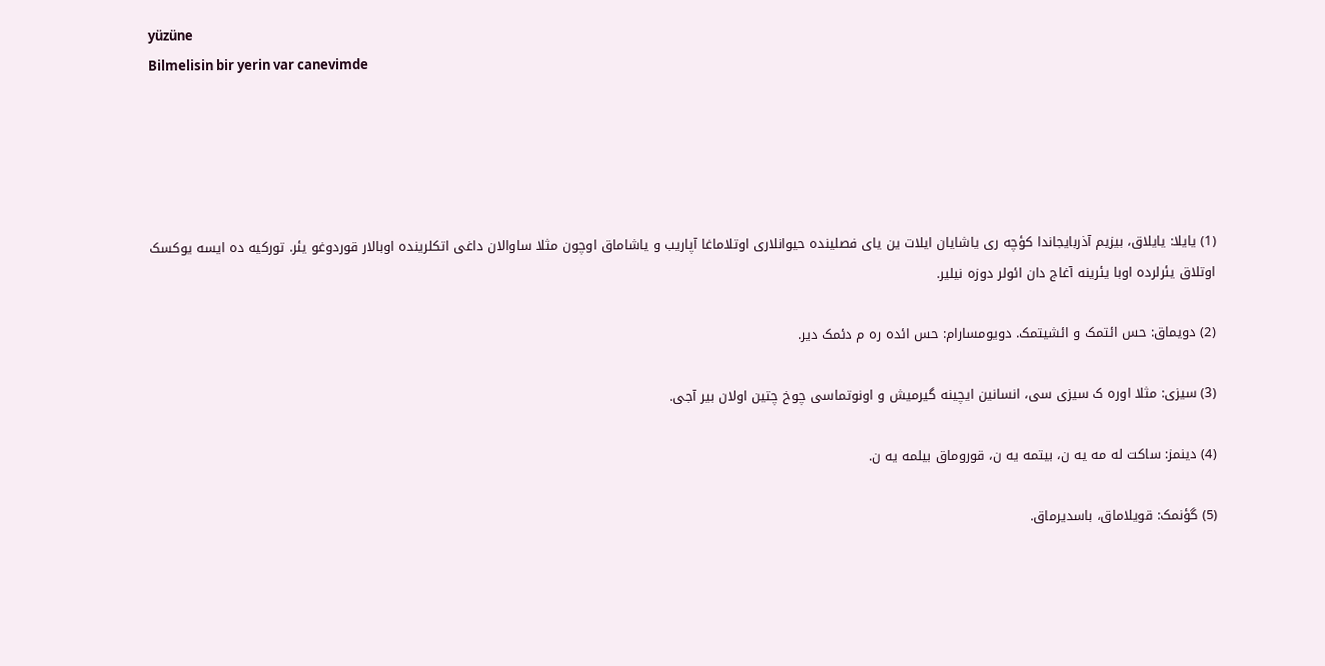yüzüne
Bilmelisin bir yerin var canevimde





(1) یایلا: یایلاق، بیزیم آذربایجاندا کؤچه ری یاشایان ایلات ین یای فصلینده حیوانلاری اوتلاماغا آپاریب و یاشاماق اوچون مثلا ساوالان داغی اتکلرینده اوبالار قوردوغو یئر. تورکیه ده ایسه یوکسک اوتلاق یئرلرده اوبا یئرینه آغاج دان ائولر دوزه نیلیر.

(2) دویماق: حس ائتمک و ائشیتمک. دویومسارام: حس ائده ره م دئمک دیر.

(3) سیزی: مثلا اوره ک سیزی سی، انسانین ایچینه گیرمیش و اونوتماسی چوخ چتین اولان بیر آجی.

(4) دینمز: ساکت له مه یه ن، بیتمه یه ن، قوروماق بیلمه یه ن.

(5) گؤنمک: قویلاماق، باسدیرماق.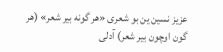عزیز نسین ین بو شعری «هر گونه بیر شعر» (هر گون اوچون بیر شعر) آدلی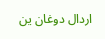اردال دوغان ین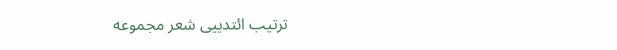ترتیب ائتدییی شعر مجموعه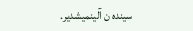سینده ن آلینمیشدیر.